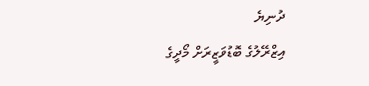ދުނިޔެ
އިޒްރޭލުގެ ބޮޑުވަޒީރަށް މޯދީގެ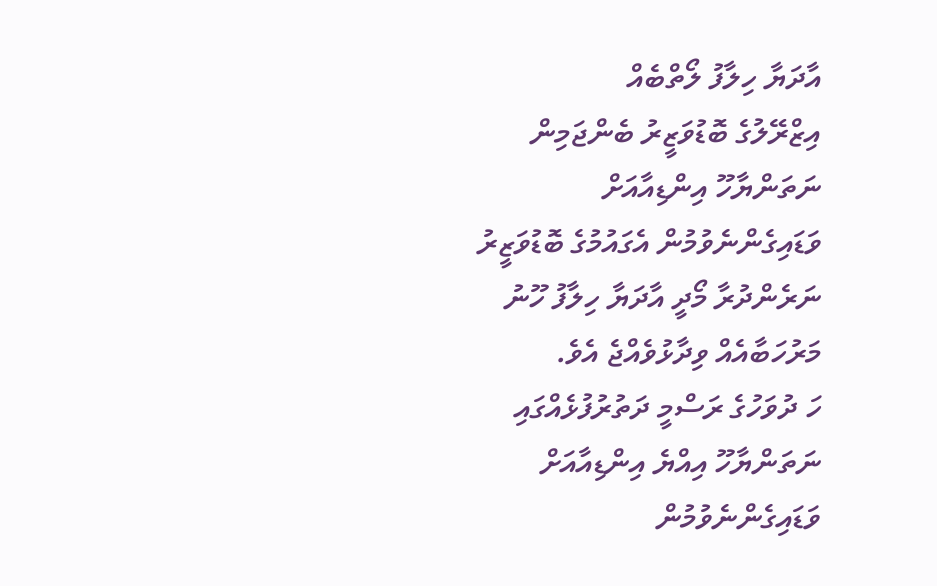އާދަޔާ ހިލާފު ލޯތްބެއް
އިޒްރޭލުގެ ބޮޑުވަޒީރު ބެންޖަމިން ނަތަންޔާހޫ އިންޑިއާއަށް ވަޑައިގެންނެވުމުން އެގައުމުގެ ބޮޑުވަޒީރު ނަރެންދުރާ މޯދީ އާދަޔާ ހިލާފު ހޫނު މަރުހަބާއެއް ވިދާޅުވެއްޖެ އެވެ.
ހަ ދުވަހުގެ ރަސްމީ ދަތުރުފުޅެއްގައި ނަތަންޔާހޫ އިއްޔެ އިންޑިއާއަށް ވަޑައިގެންނެވުމުން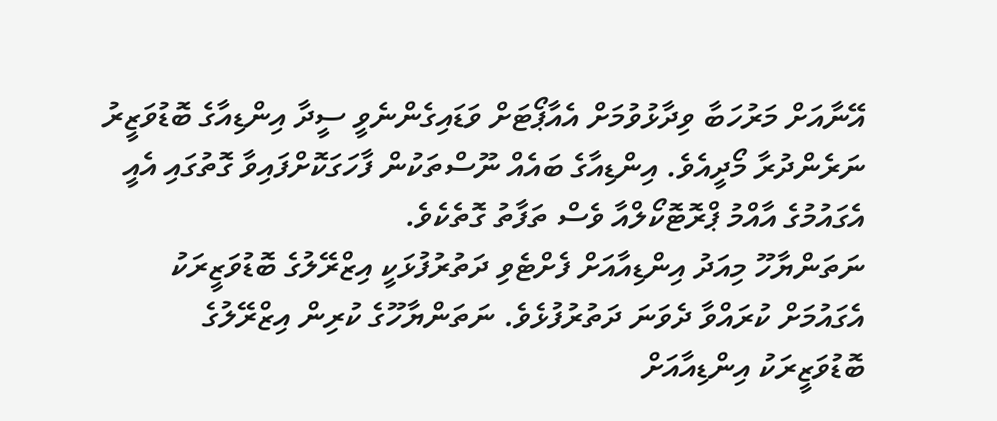އޭނާއަށް މަރުހަބާ ވިދާޅުވުމަށް އެއާޕޯޓަށް ވަޑައިގެންނެވީ ސީދާ އިންޑިއާގެ ބޮޑުވަޒީރު ނަރެންދުރާ މޯދީއެވެ. އިންޑިއާގެ ބައެއް ނޫސްތަކުން ފާހަގަކޮށްފައިވާ ގޮތުގައި އެއީ އެގައުމުގެ އާއްމު ޕްރޮޓޮކޯލްއާ ވެސް ތަފާތު ގޮތެކެވެ.
ނަތަންޔާހޫ މިއަދު އިންޑިއާއަށް ފެށްޓެވި ދަތުރުފުޅަކީ އިޒްރޭލުގެ ބޮޑުވަޒީރަކު އެގައުމަށް ކުރައްވާ ދެވަނަ ދަތުރުފުޅެވެ. ނަތަންޔާހޫގެ ކުރިން އިޒްރޭލުގެ ބޮޑުވަޒީރަކު އިންޑިއާއަށް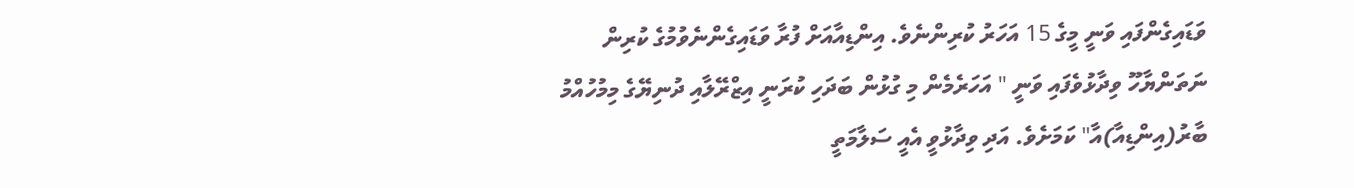ވަޑައިގެންފައި ވަނީ މީގެ 15 އަހަރު ކުރިންނެވެ. އިންޑިއާއަށް ފުރާ ވަޑައިގެންނެވުމުގެ ކުރިން ނަތަންޔާހޫ ވިދާޅުވެފައި ވަނީ " އަހަރެމެން މި ގުޅުން ބަދަހި ކުރަނީ އިޒްރޭލާއި ދުނިޔޭގެ މިމުހުއްމު ބާރު(އިންޑިއާ)އާ" ކަމަށެވެ. އަދި ވިދާޅުވީ އެއީ ސަލާމަތީ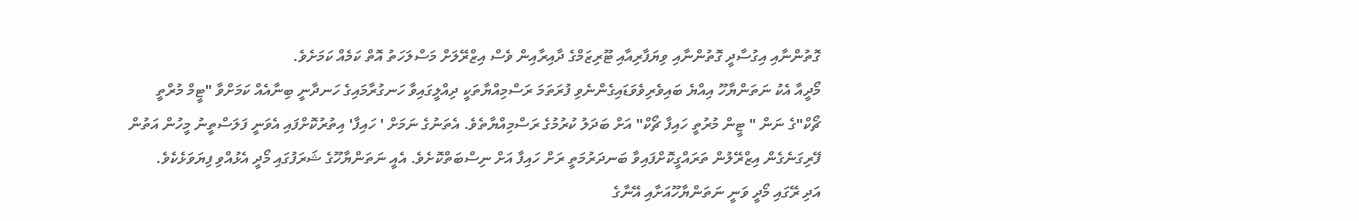ގޮތުންނާއި އިގުސާދީ ގޮތުންނާއި ވިޔަފާރިއާއި ޓޫރިޒަމްގެ ދާއިރާއިން ވެސް އިޒްރޭލަށް މަސްލަހަތު އޮތް ކަމެއް ކަމަށެވެ.
މޯދީއާ އެކު ނަތަންޔާހޫ އިއްޔެ ބައިވެރިވެވަޑައިގެންނެވި ފުރަތަމަ ރަސްމިއްޔާތަކީ ދިއްލީގައިވާ ހަނގުރާމައިގެ ހަނދާނީ ބިނާއެއް ކަމަށްވާ "ޓީމް މުރްތީ ޗޯކް"ގެ ނަން " ޓީން މުރުތީ ހައިފާ ޗޯކް" އަށް ބަދަލު ކުރުމުގެ ރަސްމިއްޔާތެވެ. އެތަނުގެ ނަމަށް ' ހައިފާ' އިތުރުކޮށްފައި އެވަނީ ފަލަސްތީނު މީހުން އަތުން ފޭރިގަނެގެން އިޒްރޭލުން ތަރައްގީކޮށްފައިވާ ބަނދަރުމަތީ ރަށް ހައިފާ އަށް ނިސްބަތްކޮށެވެ. އެއީ ނަތަންޔާހޫގެ ޝަރަފުގައި މޯދީ އެޅުއްވި ފިޔަވަޅެކެވެ.
އަދި ރޭގައި މޯދީ ވަނީ ނަތަންޔާހޫއަށާއި އޭނާގެ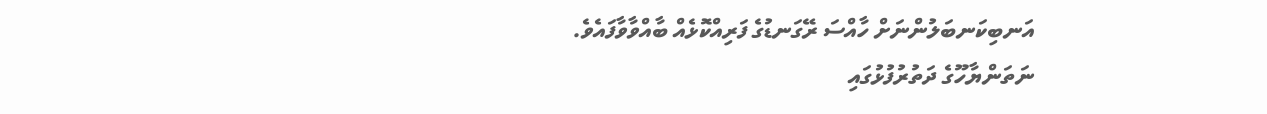އަނބިކަނބަލުންނަށް ހާއްސަ ރޭގަނޑުގެ ފަރިއްކޮޅެއް ބާއްވާވާފައެވެ.
ނަތަންޔާހޫގެ ދަތުރުފުޅުގައި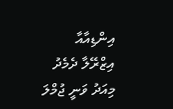އިންޑިއާއާ އިޒްރޭލާ ދެމެދު މިއަދު ވަނީ ޖުމްލަ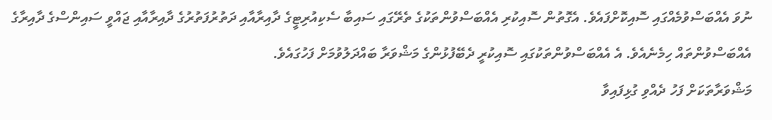ނުވަ އެއްބަސްވުމެއްގައި ސޮއިކޮށްފައެވެ. އެގޮތުން ސޮއިކުރި އެއްބަސްވުންތަކުގެ ތެރޭގައި ސައިބާ ސެކިއުރިޓީގެ ދާއިރާއާއި ދަތުރުފަތުރުގެ ދާއިރާއާއި ޖައްވީ ސައިންސްގެ ދާއިރާގެ އެއްބަސްވުންތައް ހިމެނެއެވެ. އެ އެއްބަސްވުންތަކުގައި ސޮއިކުރީ ދެބޭފުޅުންގެ މަޝްވަރާ ބައްދަލުވުމަށް ފަހުގައެވެ.
މަޝްވަރާތަކަށް ފަހު ދެއްވި ގުޅިފައިވާ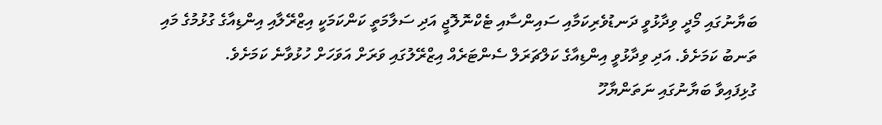ބަޔާނުގައި މޯދީ ވިދާޅުވީ ދަނޑުވެރިކަމާއި ސައިންސާއި ޓެކްނޮލޮޖީ އަދި ސަލާމަތީ ކަންކަމަކީ އިޒްރޭލާއި އިންޑިއާގެ ގުޅުމުގެ މައި ތަނބު ކަމަށެވެ. އަދި ވިދާޅުވީ އިންޑިއާގެ ކަލްޗަރަލް ސެންޓަރެއް އިޒްރޭލުގައި ވަރަށް އަވަހަށް ހުޅުވާނެ ކަމަށެވެ.
ގުޅިފައިވާ ބަޔާނުގައި ނަތަންޔާހޫ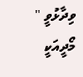ވިދާޅުވީ " މޯދީއަކީ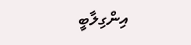އިންގިލާބީ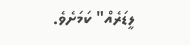ލީޑަރެއް" ކަމަށެވެ.